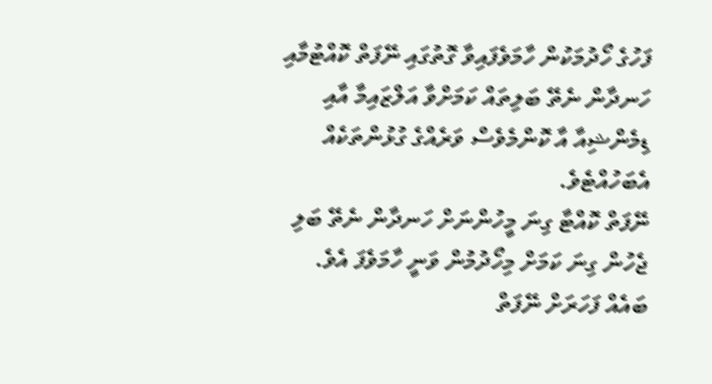ފަހުގެ ހޯދުމަކުން ހާމަވެފައިވާ ގޮތުގައި ނޭފަތް ކޮއްޓުމާއި ހަނދާން ނެތޭ ބަލިތައް ކަމަށްވާ އަލްޒައިމާ އާއި ޑިމެންޝިއާ އާ ކޮންމެވެސް ވަރެއްގެ ގުޅުންތަކެއް އެބަހުއްޓެވެ.
ނޭފަތް ކޮއްޓާ ގިނަ މީހުންނަށް ހަނދާން ނެތޭ ބަލި ޖެހުން ގިނަ ކަމަށް މިހޯދުމުން ވަނީ ހާމަވެފަ އެވެ.
ބައެއް ފަހަރަށް ނޭފަތް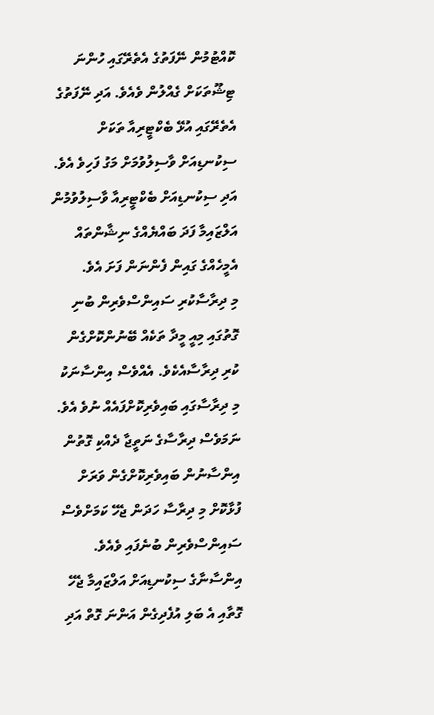ކޮއްޓުމުން ނޭފަތުގެ އެތެރޭގައި ހުންނަ ޓިޝޫތަކަށް ގެއްލުން ވެއެވެ. އަދި ނޭފަތުގެ އެތެރޭގައި އުޅޭ ބެކްޓީރިއާ ތަކަށް ސިކުނޑިއަށް ވާސިލުވުމަށް މަގު ފަހިވެ އެވެ. އަދި ސިކުނޑިއަށް ބެކްޓީރިއާ ވާސިލުވުމުން އަލްޒައިމާ ފަދަ ބައްޔެއްގެ ނިޝާންތައް އެމީހެއްގެ ގައިން ފެންނަން ފަށަ އެވެ.
މި ދިރާސާކުރި ސައިންސްވެރިން ބުނި ގޮތުގައި މިއީ މީދާ ތަކެއް ބޭނުންކޮށްގެން ކުރި ދިރާސާއެކެވެ. އެއްވެސް އިންސާނަކު މި ދިރާސާގައި ބައިވެރިކޮށްފައެއް ނުވެ އެވެ. ނަމަވެސް ދިރާސާގެ ނަތީޖާ ދެއްކި ގޮތުން އިންސާނުން ބައިވެރިކޮށްގެން ވަރަށް ފުޅާކޮށް މި ދިރާސާ ހަދަން ޖެހޭ ކަމަށްވެސް ސައިންސްވެރިން ބުނެފައި ވެއެވެ.
އިންސާނާގެ ސިކުނޑިއަށް އަލްޒައިމާ ޖެހޭ ގޮތާއި އެ ބަލި އުފެދިގެން އަންނަ ގޮތް އަދި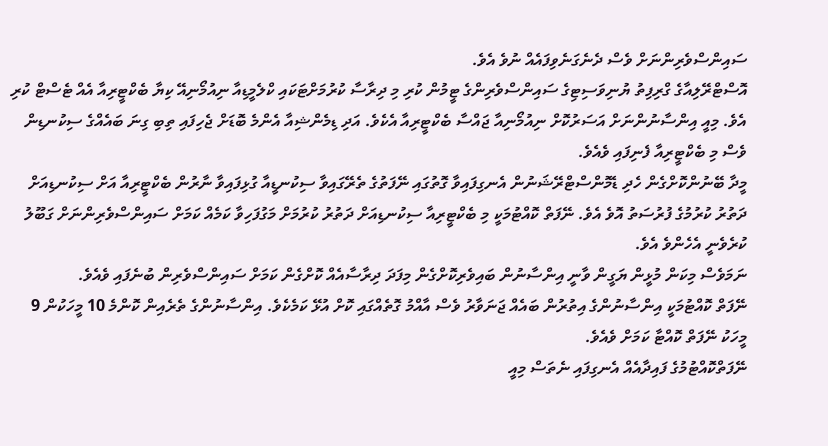ސައިންސްވެރިންނަށް ވެސް ދެނެގަނެވިފައެއް ނުވެ އެވެ.
އޮސްޓްރޭލިއާގެ ގްރިފިތު ޔުނިވަސިޓިގެ ސައިންސްވެރިންގެ ޓީމުން ކުރި މި ދިރާސާ ކުރުމަށްޓަކައި ކްލެމީޑިއާ ނިއުމޯނިއޭ ކިޔާ ބެކްޓީރިއާ އެއް ޓެސްޓް ކުރި އެވެ. މިއީ އިންސާނުންނަށް އަސަރުކޮށް ނިއުމޯނިއާ ޖައްސާ ބެކްޓީރިއާ އެކެވެ. އަދި ޑިމެންޝިއާ އެންމެ ބޮޑަށް ޖެހިފައި ތިބި ގިނަ ބައެއްގެ ސިކުނޑިން ވެސް މި ބެކްޓީރިއާ ފެނިފައި ވެއެވެ.
މީދާ ބޭނުންކޮށްގެން ހެދި ޑެމޮންސްޓްރޭޝަނުން އެނގިފައިވާ ގޮތުގައި ނޭފަތުގެ ތެރޭގައިވާ ސިކުނޑީއާ ގުޅިފައިވާ ނާރުން ބެކްޓީރިއާ އަށް ސިކުނޑިއަށް ދަތުރު ކުރުމުގެ ފުރުސަތު އޮވެ އެވެ. ނޭފަތް ކޮއްޓުމަކީ މި ބެކްޓީރިއާ ސިކުނޑިއަށް ދަތުރު ކުރުމަށް މަގުފަހިވާ ކަމެއް ކަމަށް ސައިންސްވެރިންނަށް ގަބޫލު ކުރެވެނީ އެހެންވެ އެވެ.
ނަމަވެސް މިކަން މުޅީން ޔަގީން ވާނީ އިންސާނުން ބައިވެރިކޮށްގެން މިފަދަ ދިރާސާއެއް ކޮށްގެން ކަމަށް ސައިންސްވެރިން ބުނެފައި ވެއެވެ.
ނޭފަތް ކޮއްޓުމަކީ އިންސާނުންގެ އިތުރުން ބައެއް ޖަނަވާރު ވެސް އާއްމު ގޮތެއްގައި ކޮށް އުޅޭ ކަމެކެވެ. އިންސާނުންގެ ތެރެއިން ކޮންމެ 10 މީހަކުން 9 މީހަކު ނޭފަތް ކޮއްޓާ ކަމަށް ވެއެވެ.
ނޭފަތްކޮއްޓުމުގެ ފައިދާއެއް އެނގިފައި ނެތަސް މިއީ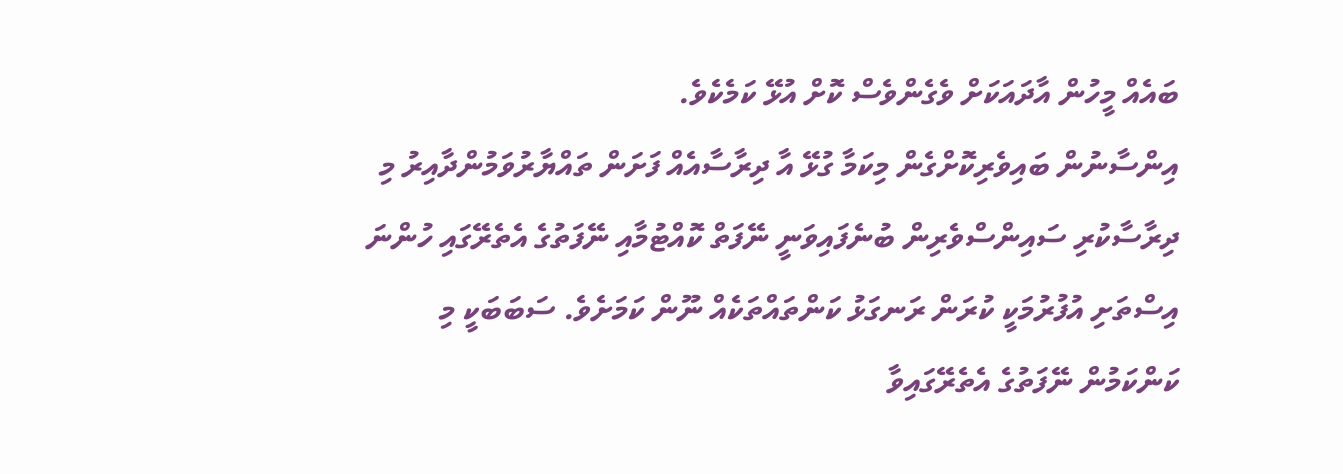ބައެއް މީހުން އާދައަކަށް ވެގެންވެސް ކޮށް އުޅޭ ކަމެކެވެ.
އިންސާނުން ބައިވެރިކޮށްގެން މިކަމާ ގުޅޭ އާ ދިރާސާއެއް ފަށަން ތައްޔާރުވަމުންދާއިރު މި ދިރާސާކުރި ސައިންސްވެރިން ބުނެފައިވަނީ ނޭފަތް ކޮއްޓުމާއި ނޭފަތުގެ އެތެރޭގައި ހުންނަ އިސްތަށި އުފުރުމަކީ ކުރަން ރަނގަޅު ކަންތައްތަކެއް ނޫން ކަމަށެވެ. ސަބަބަކީ މި ކަންކަމުން ނޭފަތުގެ އެތެރޭގައިވާ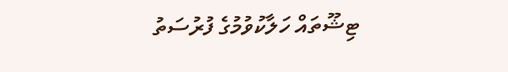ޓިޝޫތައް ހަލާކުވުމުގެ ފުރުސަތު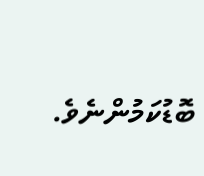ބޮޑުކަމުންނެވެ.